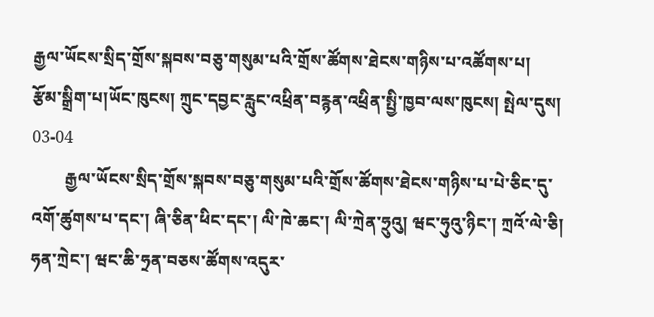རྒྱལ་ཡོངས་སྲིད་གྲོས་སྐབས་བཅུ་གསུམ་པའི་གྲོས་ཚོགས་ཐེངས་གཉིས་པ་འཚོགས་པ།
རྩོམ་སྒྲིག་པ།ཡོང་ཁུངས། ཀྲུང་དབྱང་རླུང་འཕྲིན་བརྙན་འཕྲིན་སྤྱི་ཁྱབ་ལས་ཁུངས། སྤེལ་དུས། 03-04
        རྒྱལ་ཡོངས་སྲིད་གྲོས་སྐབས་བཅུ་གསུམ་པའི་གྲོས་ཚོགས་ཐེངས་གཉིས་པ་པེ་ཅིང་དུ་འགོ་ཚུགས་པ་དང་། ཞི་ཅིན་ཕིང་དང་། ལི་ཁེ་ཆང་། ལི་ཀྲེན་ཧྲུའུ། ཝང་ཧུའུ་ཉིང་། ཀྲའོ་ལེ་ཅི། ཧན་ཀྲེང་། ཝང་ཆི་ཧྲན་བཅས་ཚོགས་འདུར་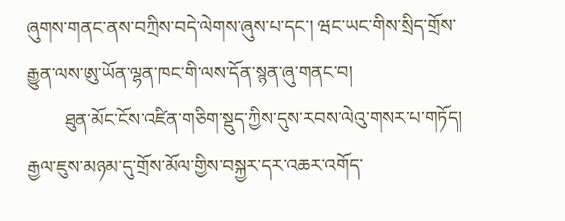ཞུགས་གནང་ནས་བཀྲིས་བདེ་ལེགས་ཞུས་པ་དང་། ཝང་ཡང་གིས་སྲིད་གྲོས་རྒྱུན་ལས་ཨུ་ཡོན་ལྷན་ཁང་གི་ལས་དོན་སྙན་ཞུ་གནང་བ།
        ཐུན་མོང་ངོས་འཛིན་གཅིག་སྡུད་ཀྱིས་དུས་རབས་ལེའུ་གསར་པ་གཏོད། རྒྱལ་ཇུས་མཉམ་དུ་གྲོས་མོལ་གྱིས་བསྐྱར་དར་འཆར་འགོད་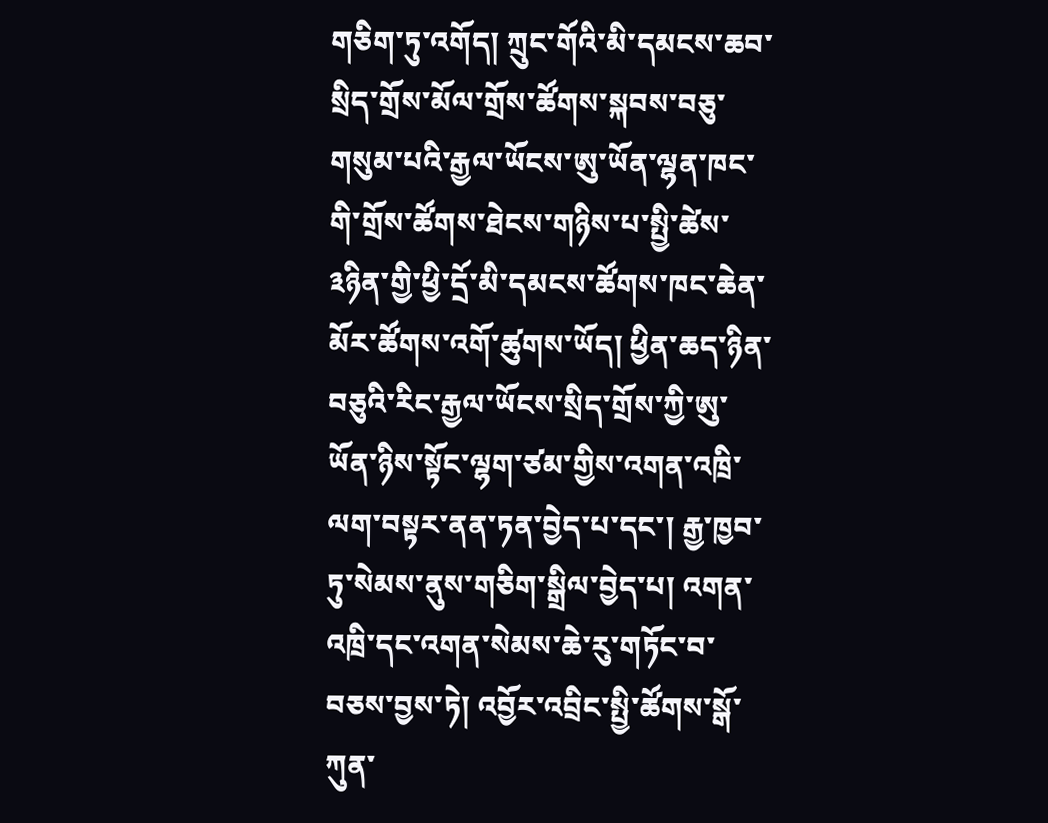གཅིག་ཏུ་འགོད། ཀྲུང་གོའི་མི་དམངས་ཆབ་སྲིད་གྲོས་མོལ་གྲོས་ཚོགས་སྐབས་བཅུ་གསུམ་པའི་རྒྱལ་ཡོངས་ཨུ་ཡོན་ལྷན་ཁང་གི་གྲོས་ཚོགས་ཐེངས་གཉིས་པ་སྤྱི་ཚེས་༣ཉིན་གྱི་ཕྱི་དྲོ་མི་དམངས་ཚོགས་ཁང་ཆེན་མོར་ཚོགས་འགོ་ཚུགས་ཡོད། ཕྱིན་ཆད་ཉིན་བཅུའི་རིང་རྒྱལ་ཡོངས་སྲིད་གྲོས་ཀྱི་ཨུ་ཡོན་ཉིས་སྟོང་ལྷག་ཙམ་གྱིས་འགན་འཁྲི་ལག་བསྟར་ནན་ཏན་བྱེད་པ་དང་། རྒྱ་ཁྱབ་ཏུ་སེམས་ནུས་གཅིག་སྒྲིལ་བྱེད་པ། འགན་འཁྲི་དང་འགན་སེམས་ཆེ་རུ་གཏོང་བ་བཅས་བྱས་ཏེ། འབྱོར་འབྲིང་སྤྱི་ཚོགས་སྒོ་ཀུན་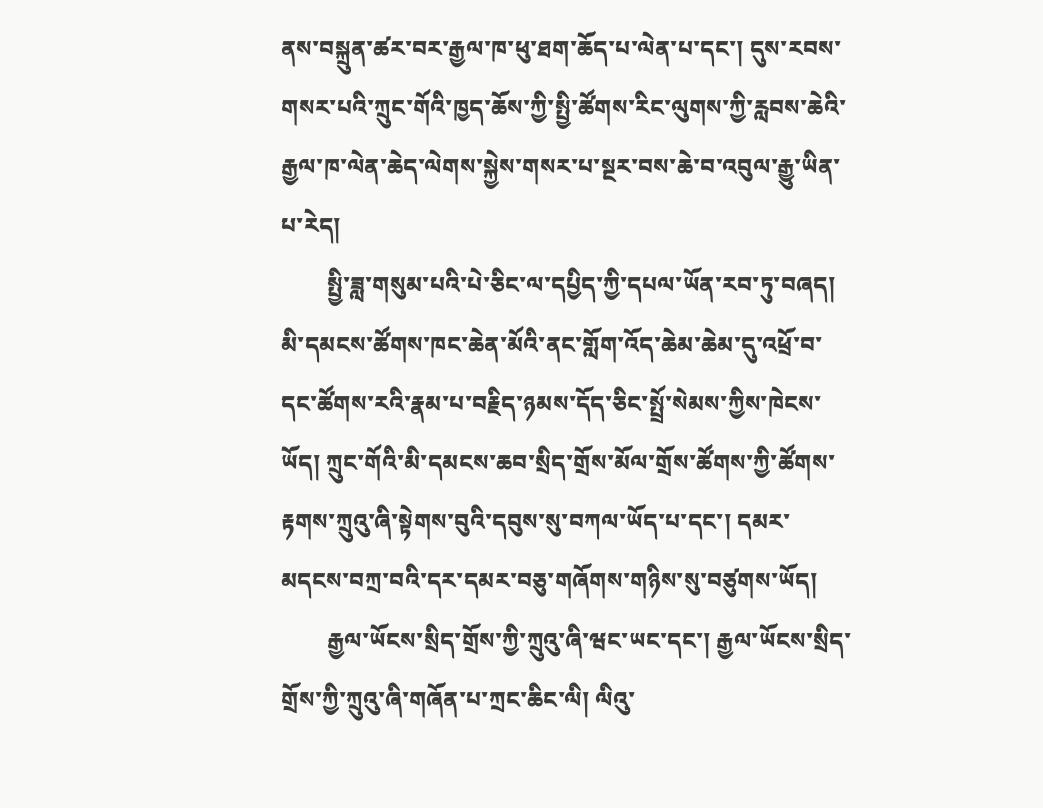ནས་བསྐྲུན་ཚར་བར་རྒྱལ་ཁ་ཕུ་ཐག་ཆོད་པ་ལེན་པ་དང་། དུས་རབས་གསར་པའི་ཀྲུང་གོའི་ཁྱད་ཆོས་ཀྱི་སྤྱི་ཚོགས་རིང་ལུགས་ཀྱི་རླབས་ཆེའི་རྒྱལ་ཁ་ལེན་ཆེད་ལེགས་སྐྱེས་གསར་པ་སྔར་བས་ཆེ་བ་འབུལ་རྒྱུ་ཡིན་པ་རེད།
        སྤྱི་ཟླ་གསུམ་པའི་པེ་ཅིང་ལ་དཔྱིད་ཀྱི་དཔལ་ཡོན་རབ་ཏུ་བཞད། མི་དམངས་ཚོགས་ཁང་ཆེན་མོའི་ནང་གློག་འོད་ཆེམ་ཆེམ་དུ་འཕྲོ་བ་དང་ཚོགས་རའི་རྣམ་པ་བརྗིད་ཉམས་དོད་ཅིང་སྤྲོ་སེམས་ཀྱིས་ཁེངས་ཡོད། ཀྲུང་གོའི་མི་དམངས་ཆབ་སྲིད་གྲོས་མོལ་གྲོས་ཚོགས་ཀྱི་ཚོགས་རྟགས་ཀྲུའུ་ཞི་སྟེགས་བུའི་དབུས་སུ་བཀལ་ཡོད་པ་དང་། དམར་མདངས་བཀྲ་བའི་དར་དམར་བཅུ་གཞོགས་གཉིས་སུ་བཙུགས་ཡོད།
        རྒྱལ་ཡོངས་སྲིད་གྲོས་ཀྱི་ཀྲུའུ་ཞི་ཝང་ཡང་དང་། རྒྱལ་ཡོངས་སྲིད་གྲོས་ཀྱི་ཀྲུའུ་ཞི་གཞོན་པ་ཀྲང་ཆིང་ལི། ལིའུ་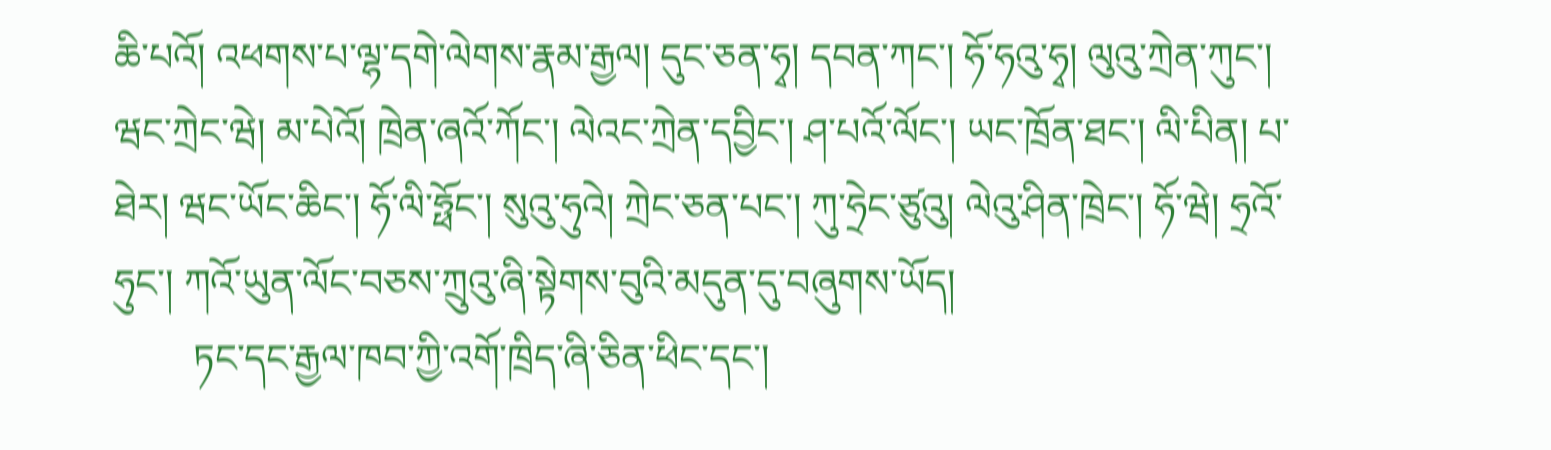ཆི་པའོ། འཕགས་པ་ལྷ་དགེ་ལེགས་རྣམ་རྒྱལ། དུང་ཅན་ཧྭ། དབན་ཀང་། ཧོ་ཧའུ་ཧྭ། ལུའུ་ཀྲེན་ཀུང་། ཝང་ཀྲེང་ཝེ། མ་པེའོ། ཁྲེན་ཞའོ་ཀོང་། ལེའང་ཀྲེན་དབྱིང་། ཤ་པའོ་ལོང་། ཡང་ཁྲོན་ཐང་། ལི་པིན། པ་ཐེར། ཝང་ཡོང་ཆིང་། ཧོ་ལི་ཧྥོང་། སུའུ་ཧུའེ། ཀྲེང་ཅན་པང་། ཀུ་ཧྲེང་ཙུའུ། ལེའུ་ཤིན་ཁྲེང་། ཧོ་ཝེ། ཧྲའོ་ཧུང་། ཀའོ་ཡུན་ལོང་བཅས་ཀྲུའུ་ཞི་སྟེགས་བུའི་མདུན་དུ་བཞུགས་ཡོད།
        ཏང་དང་རྒྱལ་ཁབ་ཀྱི་འགོ་ཁྲིད་ཞི་ཅིན་ཕིང་དང་།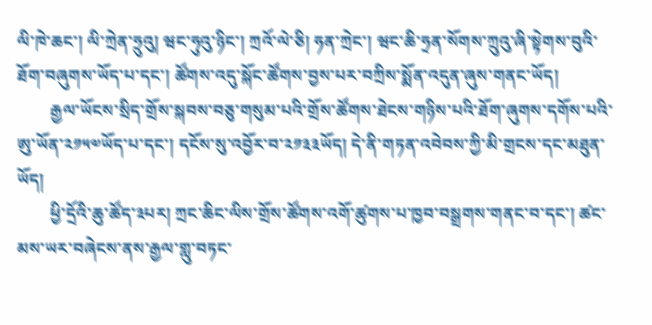ལི་ཁེ་ཆང་། ལི་ཀྲེན་ཧྲུའུ། ཝང་ཧུའུ་ཉིང་། ཀྲའོ་ལེ་ཅི། ཧན་ཀྲེང་། ཝང་ཆི་ཧྲན་སོགས་ཀྲུའུ་ཞི་སྟེགས་བུའི་ཐོག་བཞུགས་ཡོད་པ་དང་། ཚོགས་འདུ་སྐོང་ཚོགས་བྱས་པར་བཀྲིས་སྨོན་འདུན་ཞུས་གནང་ཡོད།
        རྒྱལ་ཡོངས་སྲིད་གྲོས་སྐབས་བཅུ་གསུམ་པའི་གྲོས་ཚོགས་ཐེངས་གཉིས་པའི་ཐོག་ཞུགས་དགོས་པའི་ཨུ་ཡོན་༢༡༥༧ཡོད་པ་དང་། དངོས་སུ་འབྱོར་བ་༢༡༣༣ཡོད། དེ་ནི་གཏན་འབེབས་ཀྱི་མི་གྲངས་དང་མཐུན་ཡོད།
        ཕྱི་དྲོའི་ཆུ་ཚོད་༣པར། ཀྲང་ཆིང་ལིས་གྲོས་ཚོགས་འགོ་ཚུགས་པ་ཁྱབ་བསྒྲགས་གནང་བ་དང་། ཚང་མས་ཡར་བཞེངས་ནས་རྒྱལ་གླུ་བཏང་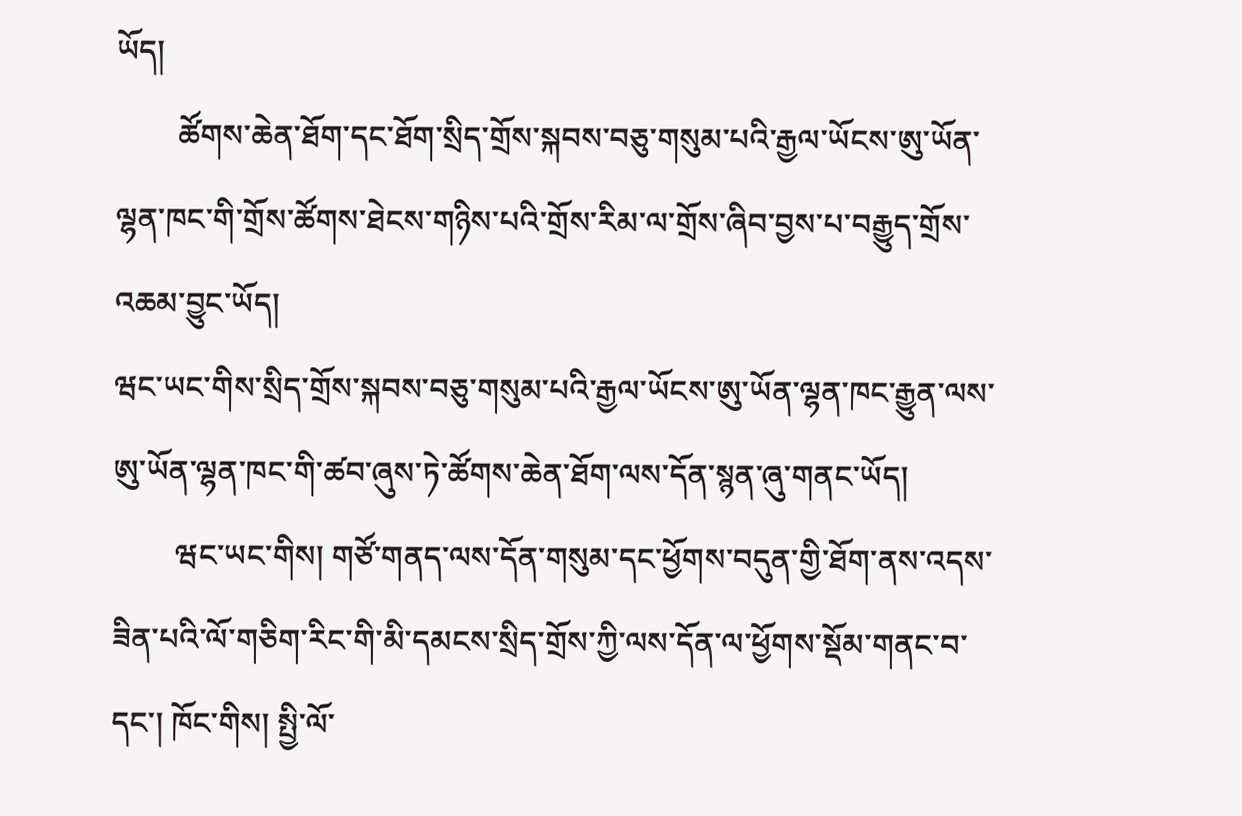ཡོད།
        ཚོགས་ཆེན་ཐོག་དང་ཐོག་སྲིད་གྲོས་སྐབས་བཅུ་གསུམ་པའི་རྒྱལ་ཡོངས་ཨུ་ཡོན་ལྷན་ཁང་གི་གྲོས་ཚོགས་ཐེངས་གཉིས་པའི་གྲོས་རིམ་ལ་གྲོས་ཞིབ་བྱས་པ་བརྒྱུད་གྲོས་འཆམ་བྱུང་ཡོད།
ཝང་ཡང་གིས་སྲིད་གྲོས་སྐབས་བཅུ་གསུམ་པའི་རྒྱལ་ཡོངས་ཨུ་ཡོན་ལྷན་ཁང་རྒྱུན་ལས་ཨུ་ཡོན་ལྷན་ཁང་གི་ཚབ་ཞུས་ཏེ་ཚོགས་ཆེན་ཐོག་ལས་དོན་སྙན་ཞུ་གནང་ཡོད།
        ཝང་ཡང་གིས། གཙོ་གནད་ལས་དོན་གསུམ་དང་ཕྱོགས་བདུན་གྱི་ཐོག་ནས་འདས་ཟིན་པའི་ལོ་གཅིག་རིང་གི་མི་དམངས་སྲིད་གྲོས་ཀྱི་ལས་དོན་ལ་ཕྱོགས་སྡོམ་གནང་བ་དང་། ཁོང་གིས། སྤྱི་ལོ་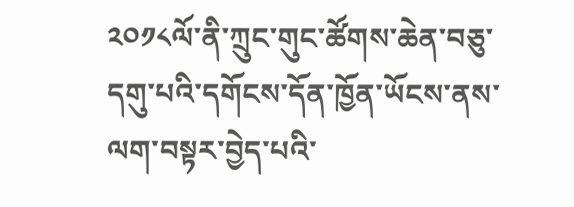༢༠༡༨ལོ་ནི་ཀྲུང་གུང་ཚོགས་ཆེན་བཅུ་དགུ་པའི་དགོངས་དོན་ཁྱོན་ཡོངས་ནས་ལག་བསྟར་བྱེད་པའི་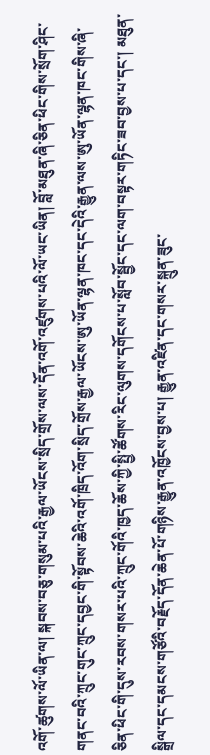འགོ་ཚུགས་ལོ་ཡིན་ལ། སྐབས་བཅུ་གསུམ་པའི་རྒྱལ་ཡོངས་སྲིད་གྲོས་ལས་དོན་འགོ་འཛུགས་པའི་ལོ་ཡང་ཡིན། བློ་མཐུན་ཞི་ཅིན་ཕིང་གིས་སྲོག་ཤིང་གནང་བའི་ཀྲུང་གུང་ཀྲུང་དབྱང་གི་སྟོབས་ཆེའི་འགོ་ཁྲིད་འོག་སྲིད་གྲོས་རྒྱལ་ཡོངས་ཨུ་ཡོན་ལྷན་ཁང་དང་དེའི་རྒྱུན་ལས་ཨུ་ཡོན་ལྷན་ཁང་གིས་ཞི་ཅིན་ཕིང་གི་དུས་རབས་གསར་པའི་ཀྲུང་གོའི་ཁྱད་ཆོས་ཀྱི་སྤྱི་ཚོགས་རིང་ལུགས་དགོངས་པ་སློབ་སྦྱོང་དང་ལག་བསྟར་གཏིང་ཟབ་བྱས་པ་དང་། མཐུན་སྒྲིལ་དང་དམངས་གཙོའི་བརྗོད་དོན་ཆེན་པོ་གཉིས་རྒྱུན་འཁྱོངས་བྱས་པ། རྒྱུན་འཛིན་དང་གསར་སྐྲུན་ཟུང་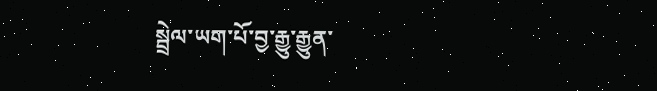སྦྲེལ་ཡག་པོ་བྱ་རྒྱུ་རྒྱུན་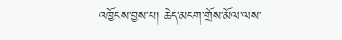འཁྱོངས་བྱས་པ། ཆེད་མངག་གྲོས་མོལ་ལས་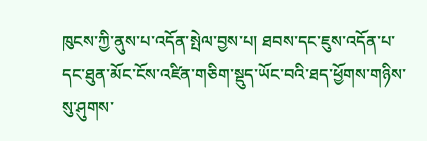ཁུངས་ཀྱི་ནུས་པ་འདོན་སྤེལ་བྱས་པ། ཐབས་དང་ཇུས་འདོན་པ་དང་ཐུན་མོང་ངོས་འཛིན་གཅིག་སྡུད་ཡོང་བའི་ཐད་ཕྱོགས་གཉིས་སུ་ཤུགས་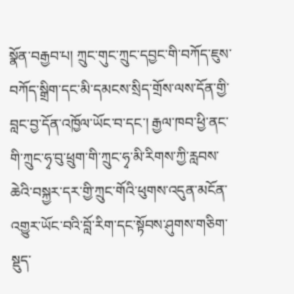སྣོན་བརྒྱབ་པ། ཀྲུང་གུང་ཀྲུང་དབྱང་གི་བཀོད་ཇུས་བཀོད་སྒྲིག་དང་མི་དམངས་སྲིད་གྲོས་ལས་དོན་གྱི་བླང་བྱ་དོན་འཁྱོལ་ཡོང་བ་དང་། རྒྱལ་ཁབ་ཕྱི་ནང་གི་ཀྲུང་ཧྭ་བུ་ཕྲུག་གི་ཀྲུང་ཧྭ་མི་རིགས་ཀྱི་རླབས་ཆེའི་བསྐྱར་དར་གྱི་ཀྲུང་གོའི་ཕུགས་འདུན་མངོན་འགྱུར་ཡོང་བའི་བློ་རིག་དང་སྟོབས་ཤུགས་གཅིག་སྡུད་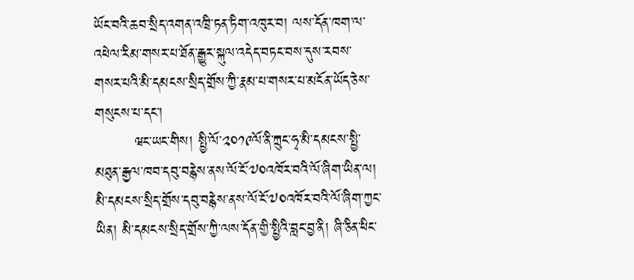ཡོང་བའི་ཆབ་སྲིད་འགན་འཁྲི་ཏན་ཏིག་འཁུར་བ། ལས་དོན་ཁག་ལ་འཕེལ་རིམ་གསར་པ་ཐོན་རྒྱུར་སྐུལ་འདེད་བཏང་བས་དུས་རབས་གསར་པའི་མི་དམངས་སྲིད་གྲོས་ཀྱི་རྣམ་པ་གསར་པ་མངོན་ཡོད་ཅེས་གསུངས་པ་དང་།
        ཝང་ཡང་གིས། སྤྱི་ལོ་༢༠༡༩ལོ་ནི་ཀྲུང་ཧྭ་མི་དམངས་སྤྱི་མཐུན་རྒྱལ་ཁབ་དབུ་བརྙེས་ནས་ལོ་ངོ་༧༠འཁོར་བའི་ལོ་ཞིག་ཡིན་ལ། མི་དམངས་སྲིད་གྲོས་དབུ་བརྙེས་ནས་ལོ་ངོ་༧༠འཁོར་བའི་ལོ་ཞིག་ཀྱང་ཡིན། མི་དམངས་སྲིད་གྲོས་ཀྱི་ལས་དོན་གྱི་སྤྱིའི་བླང་བྱ་ནི། ཞི་ཅིན་ཕིང་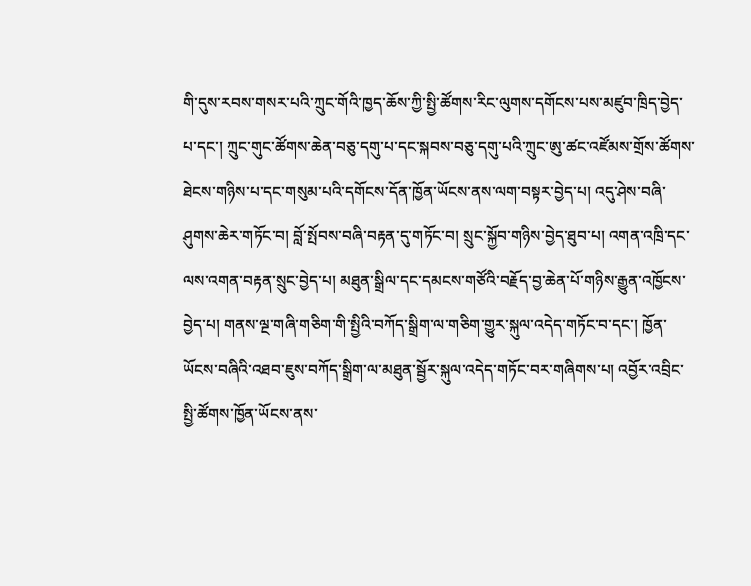གི་དུས་རབས་གསར་པའི་ཀྲུང་གོའི་ཁྱད་ཆོས་ཀྱི་སྤྱི་ཚོགས་རིང་ལུགས་དགོངས་པས་མཛུབ་ཁྲིད་བྱེད་པ་དང་། ཀྲུང་གུང་ཚོགས་ཆེན་བཅུ་དགུ་པ་དང་སྐབས་བཅུ་དགུ་པའི་ཀྲུང་ཨུ་ཚང་འཛོམས་གྲོས་ཚོགས་ཐེངས་གཉིས་པ་དང་གསུམ་པའི་དགོངས་དོན་ཁྱོན་ཡོངས་ནས་ལག་བསྟར་བྱེད་པ། འདུ་ཤེས་བཞི་ཤུགས་ཆེར་གཏོང་བ། བློ་སྤོབས་བཞི་བརྟན་དུ་གཏོང་བ། སྲུང་སྐྱོབ་གཉིས་བྱེད་ཐུབ་པ། འགན་འཁྲི་དང་ལས་འགན་བརྟན་སྲུང་བྱེད་པ། མཐུན་སྒྲིལ་དང་དམངས་གཙོའི་བརྗོད་བྱ་ཆེན་པོ་གཉིས་རྒྱུན་འཁྱོངས་བྱེད་པ། གནས་ལྔ་གཞི་གཅིག་གི་སྤྱིའི་བཀོད་སྒྲིག་ལ་གཅིག་གྱུར་སྐུལ་འདེད་གཏོང་བ་དང་། ཁྱོན་ཡོངས་བཞིའི་འཐབ་ཇུས་བཀོད་སྒྲིག་ལ་མཐུན་སྦྱོར་སྐུལ་འདེད་གཏོང་བར་གཞིགས་པ། འབྱོར་འབྲིང་སྤྱི་ཚོགས་ཁྱོན་ཡོངས་ནས་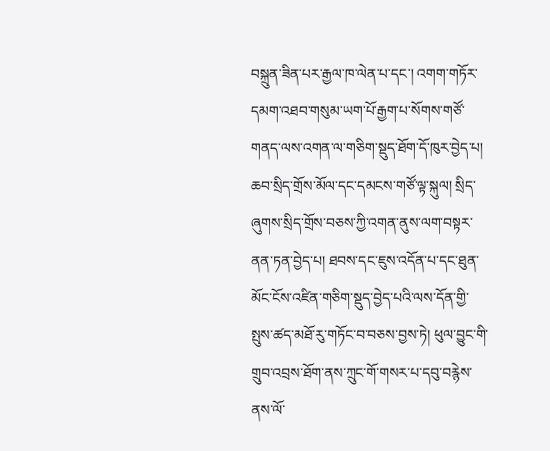བསྐྲུན་ཟིན་པར་རྒྱལ་ཁ་ལེན་པ་དང་། འགག་གཏོར་དམག་འཐབ་གསུམ་ཡག་པོ་རྒྱག་པ་སོགས་གཙོ་གནད་ལས་འགན་ལ་གཅིག་སྡུད་ཐོག་དོ་ཁུར་བྱེད་པ། ཆབ་སྲིད་གྲོས་མོལ་དང་དམངས་གཙོ་ལྟ་སྐུལ། སྲིད་ཞུགས་སྲིད་གྲོས་བཅས་ཀྱི་འགན་ནུས་ལག་བསྟར་ནན་ཏན་བྱེད་པ། ཐབས་དང་ཇུས་འདོན་པ་དང་ཐུན་མོང་ངོས་འཛིན་གཅིག་སྡུད་བྱེད་པའི་ལས་དོན་གྱི་སྤུས་ཚད་མཐོ་རུ་གཏོང་བ་བཅས་བྱས་ཏེ། ཕུལ་བྱུང་གི་གྲུབ་འབྲས་ཐོག་ནས་ཀྲུང་གོ་གསར་པ་དབུ་བརྙེས་ནས་ལོ་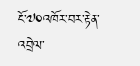ངོ་༧༠འཁོར་བར་རྟེན་འབྲེལ་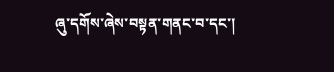ཞུ་དགོས་ཞེས་བསྟན་གནང་བ་དང་།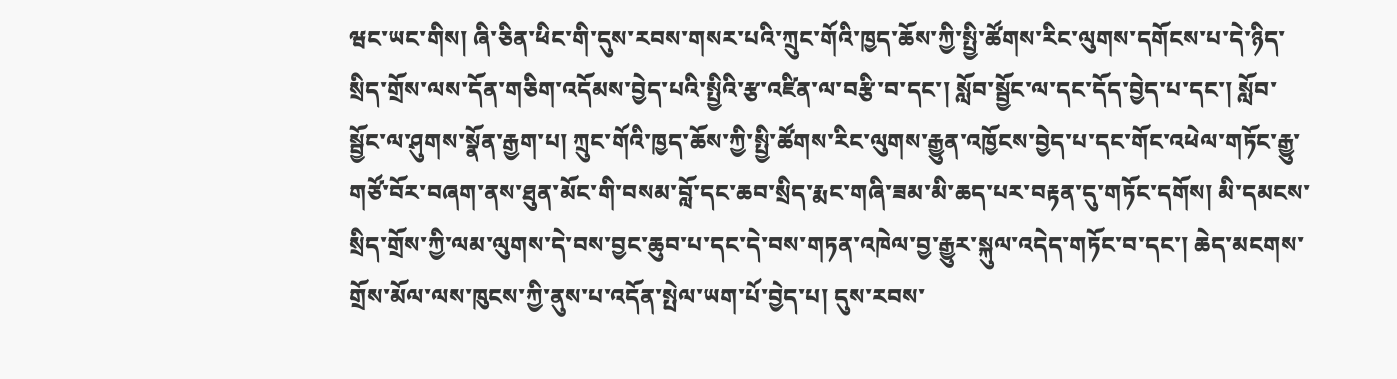ཝང་ཡང་གིས། ཞི་ཅིན་ཕིང་གི་དུས་རབས་གསར་པའི་ཀྲུང་གོའི་ཁྱད་ཆོས་ཀྱི་སྤྱི་ཚོགས་རིང་ལུགས་དགོངས་པ་དེ་ཉིད་སྲིད་གྲོས་ལས་དོན་གཅིག་འདོམས་བྱེད་པའི་སྤྱིའི་རྩ་འཛིན་ལ་བརྩི་བ་དང་། སློབ་སྦྱོང་ལ་དང་དོད་བྱེད་པ་དང་། སློབ་སྦྱོང་ལ་ཤུགས་སྣོན་རྒྱག་པ། ཀྲུང་གོའི་ཁྱད་ཆོས་ཀྱི་སྤྱི་ཚོགས་རིང་ལུགས་རྒྱུན་འཁྱོངས་བྱེད་པ་དང་གོང་འཕེལ་གཏོང་རྒྱུ་གཙོ་བོར་བཞག་ནས་ཐུན་མོང་གི་བསམ་བློ་དང་ཆབ་སྲིད་རྨང་གཞི་ཟམ་མི་ཆད་པར་བརྟན་དུ་གཏོང་དགོས། མི་དམངས་སྲིད་གྲོས་ཀྱི་ལམ་ལུགས་དེ་བས་བྱང་ཆུབ་པ་དང་དེ་བས་གཏན་འཁེལ་བྱ་རྒྱུར་སྐུལ་འདེད་གཏོང་བ་དང་། ཆེད་མངགས་གྲོས་མོལ་ལས་ཁུངས་ཀྱི་ནུས་པ་འདོན་སྤེལ་ཡག་པོ་བྱེད་པ། དུས་རབས་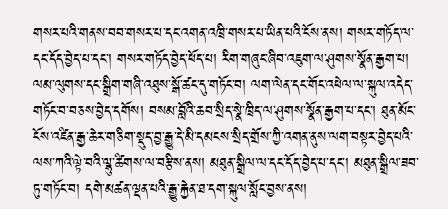གསར་པའི་གནས་བབ་གསར་པ་དང་འགན་འཁྲི་གསར་པ་ཡིན་པའི་ངོས་ནས། གསར་གཏོད་ལ་དང་དོད་བྱེད་པ་དང་། གསར་གཏོད་བྱེད་ཕོད་པ། རིག་གཞུང་ཞིབ་འཇུག་ལ་ཤུགས་སྣོན་རྒྱག་པ། ལམ་ལུགས་དང་སྒྲིག་གཞི་འཐུས་སྒོ་ཚང་དུ་གཏོང་བ། ལག་ལེན་དང་གོང་འཕེལ་ལ་སྐུལ་འདེད་གཏོང་བ་བཅས་བྱེད་དགོས། བསམ་བློའི་ཆབ་སྲིད་སྣེ་ཁྲིད་ལ་ཤུགས་སྣོན་རྒྱག་པ་དང་། ཐུན་མོང་ངོས་འཛིན་རྒྱ་ཆེར་གཅིག་སྡུད་བྱ་རྒྱུ་དེ་མི་དམངས་སྲིད་གྲོས་ཀྱི་འགན་ནུས་ལག་བསྟར་བྱེད་པའི་ལས་ཀའི་ལྟེ་བའི་ལྷུ་ཚིགས་ལ་བརྩིས་ནས། མཐུན་སྒྲིལ་ལ་དང་དོད་བྱེད་པ་དང་། མཐུན་སྒྲིལ་ཟབ་ཏུ་གཏོང་བ། དགེ་མཚན་ལྡན་པའི་རྒྱུ་རྐྱེན་ཐ་དག་སྐུལ་སློང་བྱས་ནས།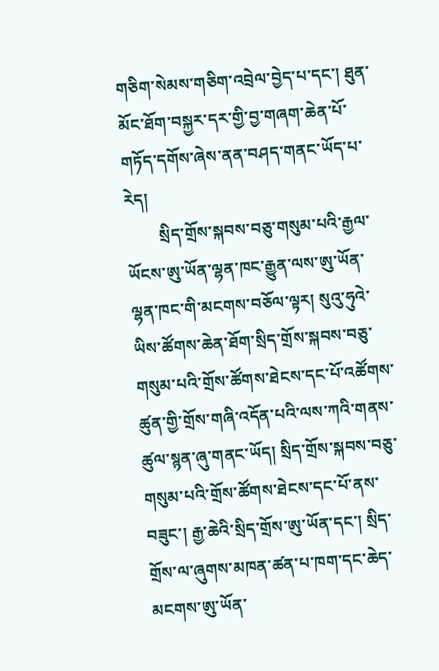གཅིག་སེམས་གཅིག་འབྲེལ་བྱེད་པ་དང་། ཐུན་མོང་ཐོག་བསྐྱར་དར་གྱི་བྱ་གཞག་ཆེན་པོ་གཏོད་དགོས་ཞེས་ནན་བཤད་གནང་ཡོད་པ་རེད།
        སྲིད་གྲོས་སྐབས་བཅུ་གསུམ་པའི་རྒྱལ་ཡོངས་ཨུ་ཡོན་ལྷན་ཁང་རྒྱུན་ལས་ཨུ་ཡོན་ལྷན་ཁང་གི་མངགས་བཅོལ་ལྟར། སུའུ་ཧུའེ་ཡིས་ཚོགས་ཆེན་ཐོག་སྲིད་གྲོས་སྐབས་བཅུ་གསུམ་པའི་གྲོས་ཚོགས་ཐེངས་དང་པོ་འཚོགས་ཚུན་གྱི་གྲོས་གཞི་འདོན་པའི་ལས་ཀའི་གནས་ཚུལ་སྙན་ཞུ་གནང་ཡོད། སྲིད་གྲོས་སྐབས་བཅུ་གསུམ་པའི་གྲོས་ཚོགས་ཐེངས་དང་པོ་ནས་བཟུང་། རྒྱ་ཆེའི་སྲིད་གྲོས་ཨུ་ཡོན་དང་། སྲིད་གྲོས་ལ་ཞུགས་མཁན་ཚན་པ་ཁག་དང་ཆེད་མངགས་ཨུ་ཡོན་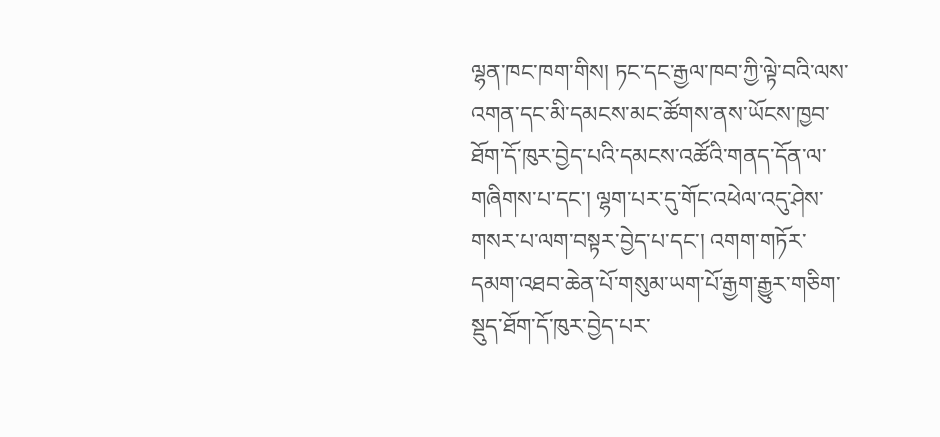ལྷན་ཁང་ཁག་གིས། ཏང་དང་རྒྱལ་ཁབ་ཀྱི་ལྟེ་བའི་ལས་འགན་དང་མི་དམངས་མང་ཚོགས་ནས་ཡོངས་ཁྱབ་ཐོག་དོ་ཁུར་བྱེད་པའི་དམངས་འཚོའི་གནད་དོན་ལ་གཞིགས་པ་དང་། ལྷག་པར་དུ་གོང་འཕེལ་འདུ་ཤེས་གསར་པ་ལག་བསྟར་བྱེད་པ་དང་། འགག་གཏོར་དམག་འཐབ་ཆེན་པོ་གསུམ་ཡག་པོ་རྒྱག་རྒྱུར་གཅིག་སྡུད་ཐོག་དོ་ཁུར་བྱེད་པར་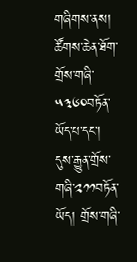གཞིགས་ནས། ཚོགས་ཆེན་ཐོག་གྲོས་གཞི་༥༣༦༠བཏོན་ཡོད་པ་དང་། དུས་རྒྱུན་གྲོས་གཞི་༢༡༡བཏོན་ཡོད། གྲོས་གཞི་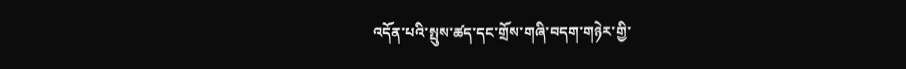འདོན་པའི་སྤུས་ཚད་དང་གྲོས་གཞི་བདག་གཉེར་གྱི་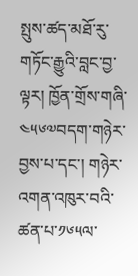སྤུས་ཚད་མཐོ་རུ་གཏོང་རྒྱུའི་བླང་བྱ་ལྟར། ཁྱོན་གྲོས་གཞི་༤༥༦༧བདག་གཉེར་བྱས་པ་དང་། གཉེར་འགན་འཁུར་བའི་ཚན་པ་༡༦༥ལ་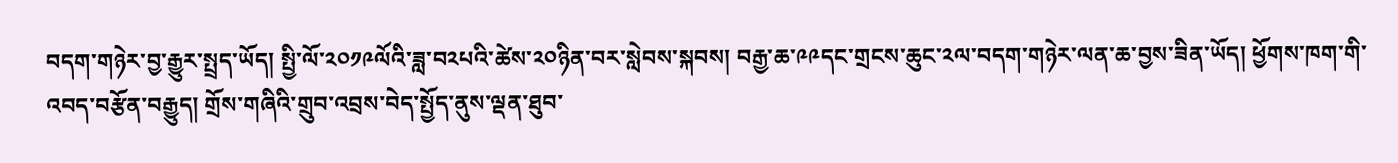བདག་གཉེར་བྱ་རྒྱུར་སྤྲད་ཡོད། སྤྱི་ལོ་༢༠༡༩ལོའི་ཟླ་བ༢པའི་ཚེས་༢༠ཉིན་བར་སླེབས་སྐབས། བརྒྱ་ཆ་༩༩དང་གྲངས་ཆུང་༢ལ་བདག་གཉེར་ལན་ཆ་བྱས་ཟིན་ཡོད། ཕྱོགས་ཁག་གི་འབད་བརྩོན་བརྒྱུད། གྲོས་གཞིའི་གྲུབ་འབྲས་བེད་སྤྱོད་ནུས་ལྡན་ཐུབ་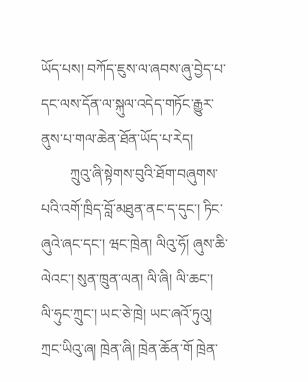ཡོད་པས། བཀོད་ཇུས་ལ་ཞབས་ཞུ་བྱེད་པ་དང་ལས་དོན་ལ་སྐུལ་འདེད་གཏོང་རྒྱུར་ནུས་པ་གལ་ཆེན་ཐོན་ཡོད་པ་རེད།
        ཀྲུའུ་ཞི་སྟེགས་བུའི་ཐོག་བཞུགས་པའི་འགོ་ཁྲིད་བློ་མཐུན་ནང་ད་དུང་། ཏིང་ཞུའེ་ཞང་དང་། ཝང་ཁྲེན། ལིའུ་ཧོ། ཞུས་ཆི་ལེའང་། སུན་ཁྲུན་ལན། ལི་ཞི། ལི་ཆང་། ལི་ཧུང་ཀྲུང་། ཡང་ཅེ་ཁྲེ། ཡང་ཞའོ་ཏུའུ། ཀྲང་ཡིའུ་ཞ། ཁྲེན་ཞི། ཁྲེན་ཆོན་གོ ཁྲེན་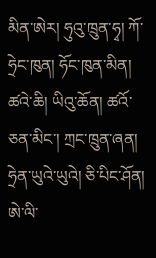མིན་ཨེར། ཧུའུ་ཁྲུན་ཧྭ། ཀོ་ཧྲེང་ཁུན། ཧོང་ཁུན་མིན། ཚའེ་ཆི། ཡིའུ་ཆོན། ཚའོ་ཅན་མིང་། ཀྲང་ཁྲུན་ཞན། ཧྲེན་ཡུའེ་ཡུའེ། ཅི་པིང་ཤོན། ཨེ་ལི་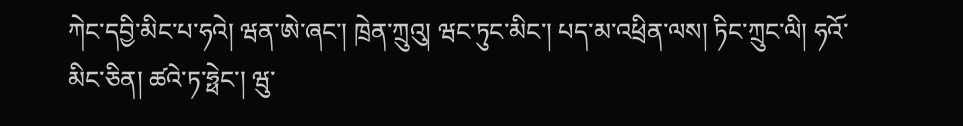ཀེང་དབྱི་མིང་པ་ཧའེ། ཝན་ཨེ་ཞང་། ཁྲེན་ཀྲུའུ། ཝང་ཏུང་མིང་། པད་མ་འཕྲིན་ལས། ཏིང་ཀྲུང་ལི། ཧའོ་མིང་ཅིན། ཚའེ་ཏ་ཧྥེང་། ཝུ་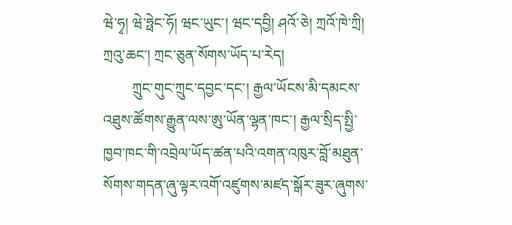ཝེ་ཧྭ། ཝེ་ཧྥེང་ཧོ། ཝང་ཡུང་། ཝང་དབྱི། ཤའོ་ཅེ། ཀྲའོ་ཁེ་ཀྲི། ཀྲའུ་ཆང་། ཀྲང་ཅུན་སོགས་ཡོད་པ་རེད།
        ཀྲུང་གུང་ཀྲུང་དབྱང་དང་། རྒྱལ་ཡོངས་མི་དམངས་འཐུས་ཚོགས་རྒྱུན་ལས་ཨུ་ཡོན་ལྷན་ཁང་། རྒྱལ་སྲིད་སྤྱི་ཁྱབ་ཁང་གི་འབྲེལ་ཡོད་ཚན་པའི་འགན་འཁུར་བློ་མཐུན་སོགས་གདན་ཞུ་ལྟར་འགོ་འཛུགས་མཛད་སྒོར་ཟུར་ཞུགས་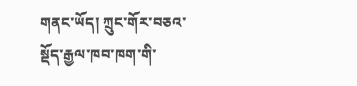གནང་ཡོད། ཀྲུང་གོར་བཅའ་སྡོད་རྒྱལ་ཁབ་ཁག་གི་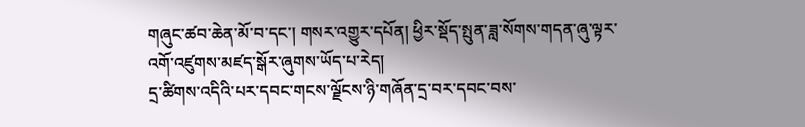གཞུང་ཚབ་ཆེན་མོ་བ་དང་། གསར་འགྱུར་དཔོན། ཕྱིར་སྡོད་སྤུན་ཟླ་སོགས་གདན་ཞུ་ལྟར་འགོ་འཛུགས་མཛད་སྒོར་ཞུགས་ཡོད་པ་རེད།
དྲ་ཚིགས་འདིའི་པར་དབང་གངས་ལྗོངས་ཉི་གཞོན་དྲ་བར་དབང་བས་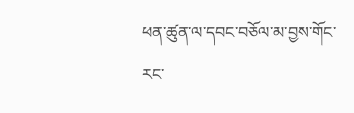ཕན་ཚུན་ལ་དབང་བཅོལ་མ་བྱས་གོང་རང་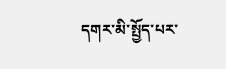དགར་མི་སྤྱོད་པར་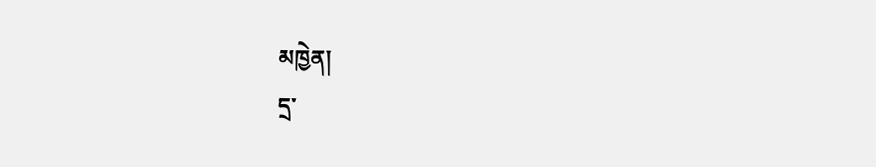མཁྱེན།
དྲ་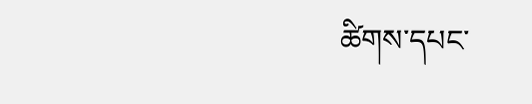ཚིགས་དཔང་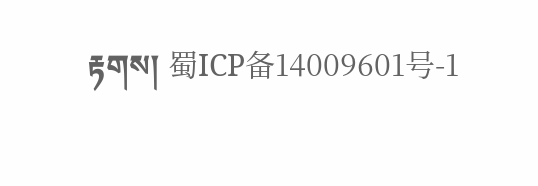རྟགས། 蜀ICP备14009601号-1